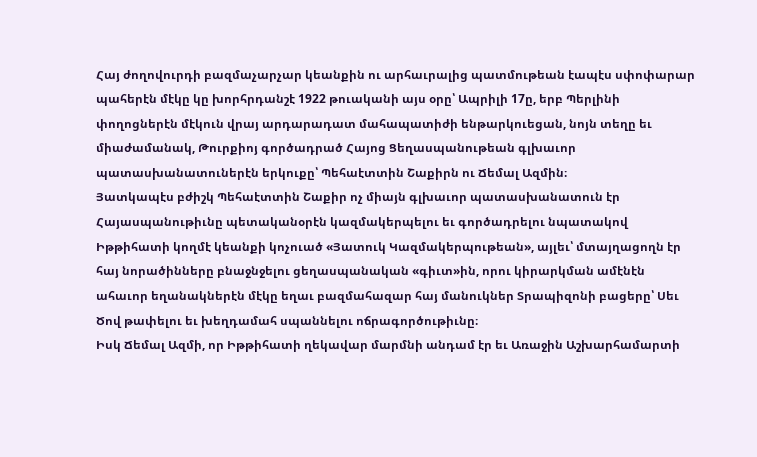Հայ ժողովուրդի բազմաչարչար կեանքին ու արհաւրալից պատմութեան էապէս սփոփարար պահերէն մէկը կը խորհրդանշէ 1922 թուականի այս օրը՝ Ապրիլի 17ը, երբ Պերլինի փողոցներէն մէկուն վրայ արդարադատ մահապատիժի ենթարկուեցան, նոյն տեղը եւ
միաժամանակ, Թուրքիոյ գործադրած Հայոց Ցեղասպանութեան գլխաւոր պատասխանատուներէն երկուքը՝ Պեհաէտտին Շաքիրն ու Ճեմալ Ազմին։
Յատկապէս բժիշկ Պեհաէտտին Շաքիր ոչ միայն գլխաւոր պատասխանատուն էր Հայասպանութիւնը պետականօրէն կազմակերպելու եւ գործադրելու նպատակով Իթթիհատի կողմէ կեանքի կոչուած «Յատուկ Կազմակերպութեան», այլեւ՝ մտայղացողն էր հայ նորածինները բնաջնջելու ցեղասպանական «գիւտ»ին, որու կիրարկման ամէնէն ահաւոր եղանակներէն մէկը եղաւ բազմահազար հայ մանուկներ Տրապիզոնի բացերը՝ Սեւ Ծով թափելու եւ խեղդամահ սպաննելու ոճրագործութիւնը։
Իսկ Ճեմալ Ազմի, որ Իթթիհատի ղեկավար մարմնի անդամ էր եւ Առաջին Աշխարհամարտի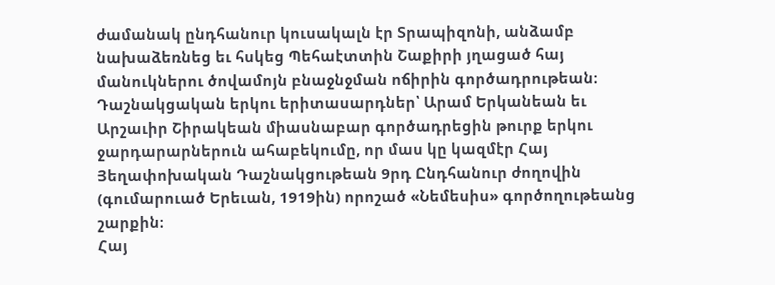ժամանակ ընդհանուր կուսակալն էր Տրապիզոնի, անձամբ նախաձեռնեց եւ հսկեց Պեհաէտտին Շաքիրի յղացած հայ մանուկներու ծովամոյն բնաջնջման ոճիրին գործադրութեան։
Դաշնակցական երկու երիտասարդներ՝ Արամ Երկանեան եւ Արշաւիր Շիրակեան միասնաբար գործադրեցին թուրք երկու ջարդարարներուն ահաբեկումը, որ մաս կը կազմէր Հայ Յեղափոխական Դաշնակցութեան 9րդ Ընդհանուր ժողովին (գումարուած Երեւան, 1919ին) որոշած «Նեմեսիս» գործողութեանց շարքին։
Հայ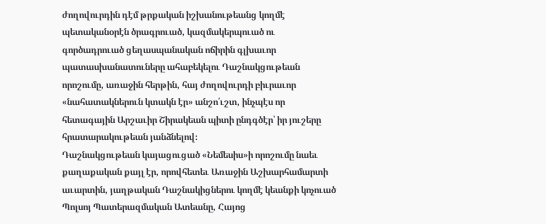ժողովուրդին դէմ թրքական իշխանութեանց կողմէ պետականօրէն ծրագրուած, կազմակերպուած ու գործադրուած ցեղասպանական ոճիրին գլխաւոր պատասխանատուները ահաբեկելու Դաշնակցութեան որոշումը, առաջին հերթին, հայ ժողովուրդի բիւրաւոր «նահատակներուն կտակն էր» անշո՛ւշտ, ինչպէս որ հետագային Արշաւիր Շիրակեան պիտի ընդգծէր՝ իր յուշերը հրատարակութեան յանձնելով։
Դաշնակցութեան կայացուցած «Նեմեսիս»ի որոշումը նաեւ քաղաքական քայլ էր, որովհետեւ Առաջին Աշխարհամարտի աւարտին, յաղթական Դաշնակիցներու կողմէ կեանքի կոչուած Պոլսոյ Պատերազմական Ատեանը, Հայոց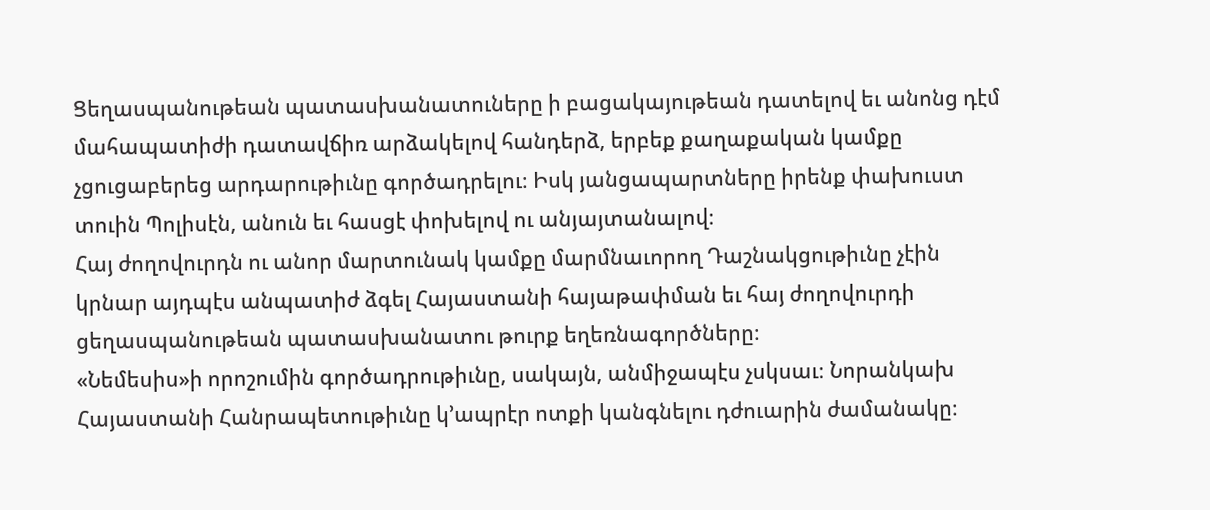Ցեղասպանութեան պատասխանատուները ի բացակայութեան դատելով եւ անոնց դէմ մահապատիժի դատավճիռ արձակելով հանդերձ, երբեք քաղաքական կամքը չցուցաբերեց արդարութիւնը գործադրելու։ Իսկ յանցապարտները իրենք փախուստ տուին Պոլիսէն, անուն եւ հասցէ փոխելով ու անյայտանալով։
Հայ ժողովուրդն ու անոր մարտունակ կամքը մարմնաւորող Դաշնակցութիւնը չէին կրնար այդպէս անպատիժ ձգել Հայաստանի հայաթափման եւ հայ ժողովուրդի ցեղասպանութեան պատասխանատու թուրք եղեռնագործները։
«Նեմեսիս»ի որոշումին գործադրութիւնը, սակայն, անմիջապէս չսկսաւ։ Նորանկախ Հայաստանի Հանրապետութիւնը կ’ապրէր ոտքի կանգնելու դժուարին ժամանակը։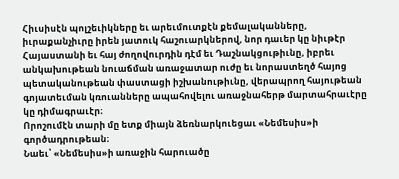Հիւսիսէն պոլշեւիկները եւ արեւմուտքէն քեմալականները, իւրաքանչիւրը իրեն յատուկ հաշուարկներով, նոր դաւեր կը նիւթէր Հայաստանի եւ հայ ժողովուրդին դէմ եւ Դաշնակցութիւնը, իբրեւ անկախութեան նուաճման առաջատար ուժը եւ նորաստեղծ հայոց պետականութեան փաստացի իշխանութիւնը, վերապրող հայութեան գոյատեւման կռուանները ապահովելու առաջնահերթ մարտահրաւէրը կը դիմագրաւէր։
Որոշումէն տարի մը ետք միայն ձեռնարկուեցաւ «Նեմեսիս»ի գործադրութեան։
Նաեւ՝ «Նեմեսիս»ի առաջին հարուածը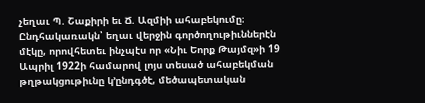չեղաւ Պ. Շաքիրի եւ Ճ. Ազմիի ահաբեկումը։ Ընդհակառակն՝ եղաւ վերջին գործողութիւններէն մէկը, որովհետեւ ինչպէս որ «Նիւ Եորք Թայմզ»ի 19 Ապրիլ 1922ի համարով լոյս տեսած ահաբեկման թղթակցութիւնը կ’ընդգծէ, մեծապետական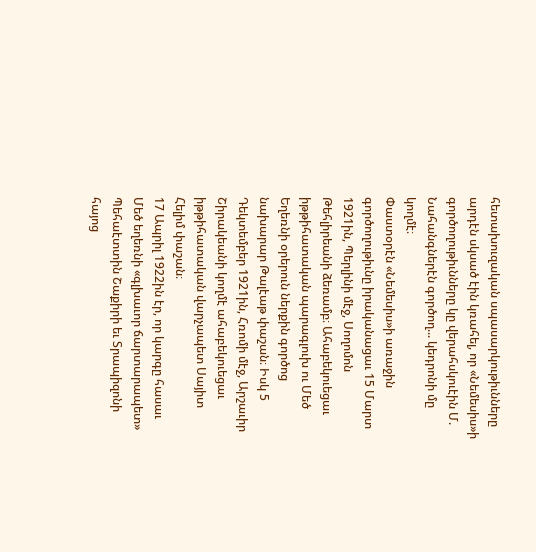հետախուզական սպասարկութիւնները արդէն սկսած էին կռահել, որ «Նեմեսիս»ի գործողութիւնները կը վերահսկուէին Մ. Նահանգներէն գործող... կեդրոնի մը կողմէ։
Փաստօրէն «Նեմեսիս»ի առաջին գործողութիւնը իրականացաւ 15 Մարտ 1921ին, Պերլինի մէջ, Սողոմոն Թեհլիրեանի ձեռամբ։ Ահաբեկուեցաւ իթթիհատական պարագլուխ ու Մեծ Եղեռնի օրերուն ներքին գործոց նախարար Թալէաթ փաշան։ Իսկ 5 Դեկտեմբեր 1921ին, Հռոմի մէջ, Արշաւիր Շիրակեանի կողմէ ահաբեկուեցաւ իթթիհատական վարչապետ Սայիտ Հելիմ փաշան։
17 Ապրիլ 1922ին էր, որ կարգը հասաւ Մեծ եղեռնի «գլխաւոր ճարտարապետ» Պեհաէտտին Շաքիրի եւ Տրապիզոնի հայոց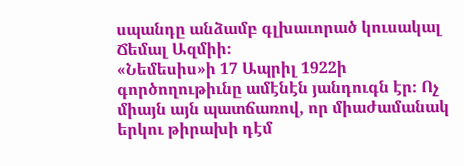սպանդը անձամբ գլխաւորած կուսակալ Ճեմալ Ազմիի։
«Նեմեսիս»ի 17 Ապրիլ 1922ի գործողութիւնը ամէնէն յանդուգն էր։ Ոչ միայն այն պատճառով, որ միաժամանակ երկու թիրախի դէմ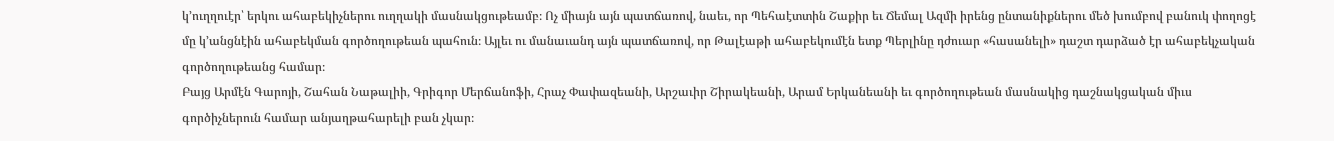կ’ուղղուէր՝ երկու ահաբեկիչներու ուղղակի մասնակցութեամբ։ Ոչ միայն այն պատճառով, նաեւ, որ Պեհաէտտին Շաքիր եւ Ճեմալ Ազմի իրենց ընտանիքներու մեծ խումբով բանուկ փողոցէ մը կ’անցնէին ահաբեկման գործողութեան պահուն։ Այլեւ ու մանաւանդ այն պատճառով, որ Թալէաթի ահաբեկումէն ետք Պերլինը դժուար «հասանելի» դաշտ դարձած էր ահաբեկչական գործողութեանց համար։
Բայց Արմէն Գարոյի, Շահան Նաթալիի, Գրիգոր Մերճանոֆի, Հրաչ Փափազեանի, Արշաւիր Շիրակեանի, Արամ Երկանեանի եւ գործողութեան մասնակից դաշնակցական միւս գործիչներուն համար անյաղթահարելի բան չկար։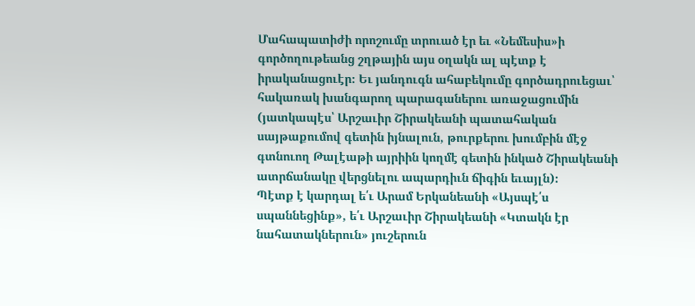Մահապատիժի որոշումը տրուած էր եւ «Նեմեսիս»ի գործողութեանց շղթային այս օղակն ալ պէտք է իրականացուէր։ Եւ յանդուգն ահաբեկումը գործադրուեցաւ՝ հակառակ խանգարող պարագաներու առաջացումին (յատկապէս՝ Արշաւիր Շիրակեանի պատահական սայթաքումով գետին իյնալուն, թուրքերու խումբին մէջ գտնուող Թալէաթի այրիին կողմէ գետին ինկած Շիրակեանի ատրճանակը վերցնելու ապարդիւն ճիգին եւայլն)։
Պէտք է կարդալ ե՛ւ Արամ Երկանեանի «Այսպէ՛ս սպաննեցինք», ե՛ւ Արշաւիր Շիրակեանի «Կտակն էր նահատակներուն» յուշերուն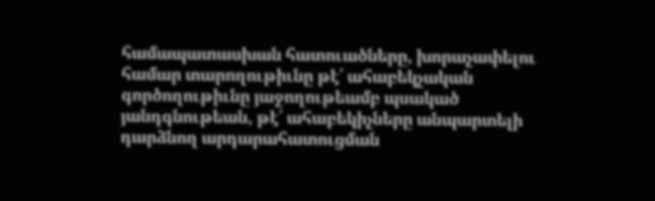համապատասխան հատուածները, խորաչափելու համար տարողութիւնը թէ՛ ահաբեկչական գործողութիւնը յաջողութեամբ պսակած յանդգնութեան, թէ՛ ահաբեկիչները անպարտելի դարձնող արդարահատուցման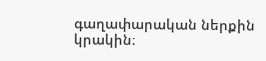գաղափարական ներքին կրակին։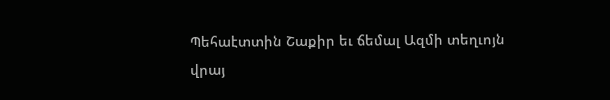Պեհաէտտին Շաքիր եւ ճեմալ Ազմի տեղւոյն վրայ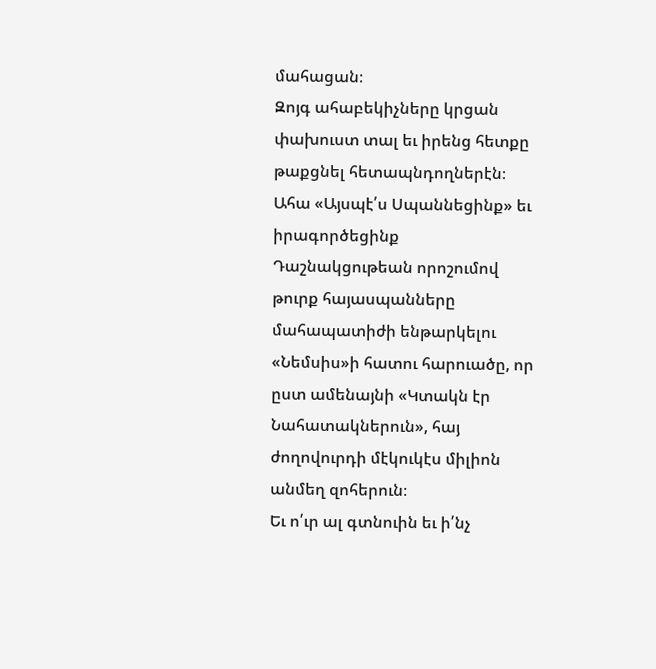մահացան։
Զոյգ ահաբեկիչները կրցան փախուստ տալ եւ իրենց հետքը թաքցնել հետապնդողներէն։
Ահա «Այսպէ՛ս Սպաննեցինք» եւ իրագործեցինք Դաշնակցութեան որոշումով թուրք հայասպանները մահապատիժի ենթարկելու «Նեմսիս»ի հատու հարուածը, որ ըստ ամենայնի «Կտակն էր Նահատակներուն», հայ ժողովուրդի մէկուկէս միլիոն անմեղ զոհերուն։
Եւ ո՛ւր ալ գտնուին եւ ի՛նչ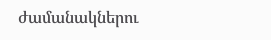ժամանակներու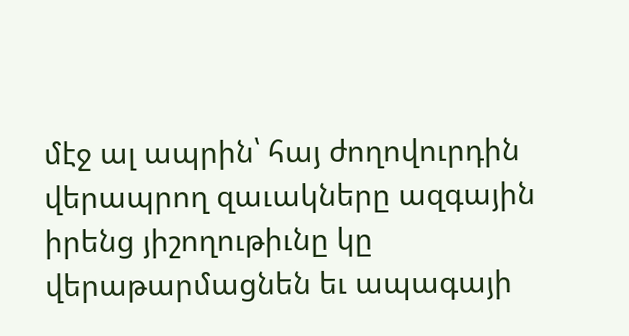մէջ ալ ապրին՝ հայ ժողովուրդին վերապրող զաւակները ազգային իրենց յիշողութիւնը կը վերաթարմացնեն եւ ապագայի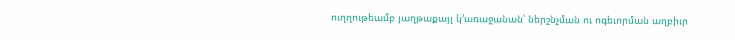ուղղութեամբ յաղթաքայլ կ՚առաջանան՝ ներշնչման ու ոգեւորման աղբիւր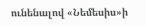ունենալով «Նեմեսիս»ի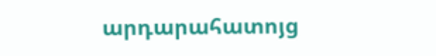արդարահատոյց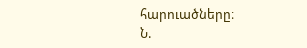հարուածները։
Ն.